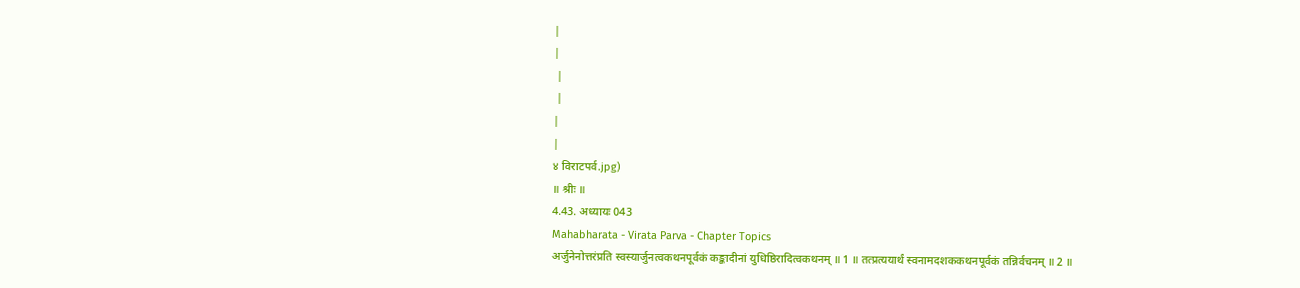|
|
 |
 |
|
|
४ विराटपर्व.jpg)
॥ श्रीः ॥
4.43. अध्यायः 043
Mahabharata - Virata Parva - Chapter Topics
अर्जुनेनोत्तरंप्रति स्वस्यार्जुनत्वकथनपूर्वकं कङ्कादीनां युधिष्ठिरादित्वकथनम् ॥ 1 ॥ तत्प्रत्ययार्थं स्वनामदशककथनपूर्वकं तन्निर्वचनम् ॥ 2 ॥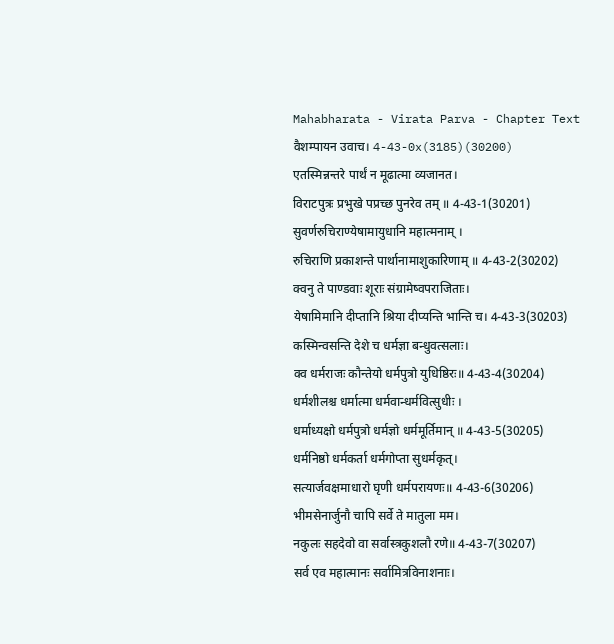Mahabharata - Virata Parva - Chapter Text
वैशम्पायन उवाच। 4-43-0x(3185)(30200)
एतस्मिन्नन्तरे पार्थं न मूढात्मा व्यजानत।
विराटपुत्रः प्रभुखे पप्रच्छ पुनरेव तम् ॥ 4-43-1(30201)
सुवर्णरुचिराण्येषामायुधानि महात्मनाम् ।
रुचिराणि प्रकाशन्ते पार्थानामाशुकारिणाम् ॥ 4-43-2(30202)
क्वनु ते पाण्डवाः शूराः संग्रामेष्वपराजिताः।
येषामिमानि दीप्तानि श्रिया दीप्यन्ति भान्ति च। 4-43-3(30203)
कस्मिन्वसन्ति देशे च धर्मज्ञा बन्धुवत्सलाः।
क्व धर्मराजः कौन्तेयो धर्मपुत्रो युधिष्ठिरः॥ 4-43-4(30204)
धर्मशीलश्च धर्मात्मा धर्मवान्धर्मवित्सुधीः ।
धर्माध्यक्षो धर्मपुत्रो धर्मज्ञो धर्ममूर्तिमान् ॥ 4-43-5(30205)
धर्मनिष्ठो धर्मकर्ता धर्मगोप्ता सुधर्मकृत्।
सत्यार्जवक्षमाधारो घृणी धर्मपरायणः॥ 4-43-6(30206)
भीमसेनार्जुनौ चापि सर्वे ते मातुला मम।
नकुलः सहदेवो वा सर्वास्त्रकुशलौ रणे॥ 4-43-7(30207)
सर्व एव महात्मानः सर्वामित्रविनाशनाः।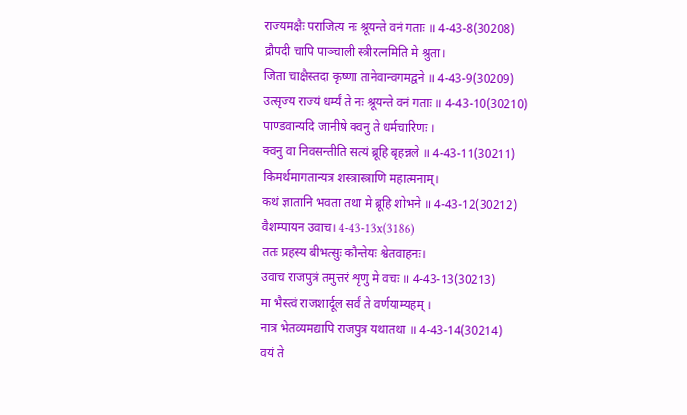राज्यमक्षैः पराजित्य नः श्रूयन्ते वनं गताः ॥ 4-43-8(30208)
द्रौपदी चापि पाञ्चाली स्त्रीरत्नमिति मे श्रुता।
जिता चाक्षैस्तदा कृष्णा तानेवान्वगमद्वने ॥ 4-43-9(30209)
उत्सृज्य राज्यं धर्म्यं ते नः श्रूयन्ते वनं गताः ॥ 4-43-10(30210)
पाण्डवान्यदि जानीषे क्वनु ते धर्मचारिणः ।
क्वनु वा निवसन्तीति सत्यं ब्रूहि बृहन्नले ॥ 4-43-11(30211)
किमर्थमागतान्यत्र शस्त्रास्त्राणि महात्मनाम्।
कथं ज्ञातानि भवता तथा मे ब्रूहि शोभने ॥ 4-43-12(30212)
वैशम्पायन उवाच। 4-43-13x(3186)
ततः प्रहस्य बीभत्सुः कौन्तेयः श्वेतवाहनः।
उवाच राजपुत्रं तमुत्तरं शृणु मे वचः ॥ 4-43-13(30213)
मा भैस्त्वं राजशार्दूल सर्वं ते वर्णयाम्यहम् ।
नात्र भेतव्यमद्यापि राजपुत्र यथातथा ॥ 4-43-14(30214)
वयं ते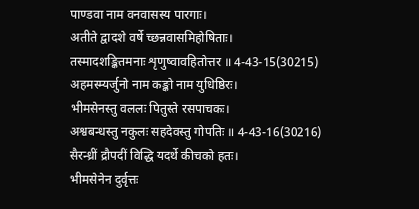पाण्डवा नाम वनवासस्य पारगाः।
अतीते द्वादशे वर्षे च्छन्नवासमिहोषिताः।
तस्मादशङ्कितमनाः शृणुष्वावहितोत्तर ॥ 4-43-15(30215)
अहमस्म्यर्जुनो नाम कङ्को नाम युधिष्ठिरः।
भीमसेनस्तु वललः पितुस्ते रसपाचकः।
अश्वबन्धस्तु नकुलः सहदेवस्तु गोपतिः ॥ 4-43-16(30216)
सैरन्ध्रीं द्रौपदीं विद्धि यदर्थे कीचको हतः।
भीमसेनेन दुर्वृत्तः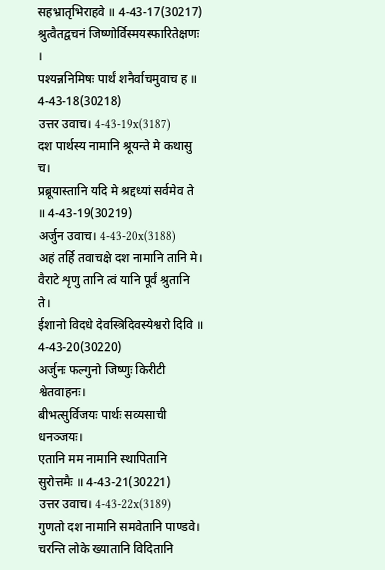सहभ्रातृभिराहवे ॥ 4-43-17(30217)
श्रुत्वैतद्वचनं जिष्णोर्विस्मयस्फारितेक्षणः ।
पश्यन्ननिमिषः पार्थं शनैर्वाचमुवाच ह ॥ 4-43-18(30218)
उत्तर उवाच। 4-43-19x(3187)
दश पार्थस्य नामानि श्रूयन्ते मे कथासु च।
प्रब्रूयास्तानि यदि मे श्रद्दध्यां सर्वमेव ते ॥ 4-43-19(30219)
अर्जुन उवाच। 4-43-20x(3188)
अहं तर्हि तवाचक्षे दश नामानि तानि मे।
वैराटे शृणु तानि त्वं यानि पूर्वं श्रुतानि ते।
ईशानो विदधे देवस्त्रिदिवस्येश्वरो दिवि ॥ 4-43-20(30220)
अर्जुनः फल्गुनो जिष्णुः किरीटी श्वेतवाहनः।
बीभत्सुर्विजयः पार्थः सव्यसाची धनञ्जयः।
एतानि मम नामानि स्थापितानि सुरोत्तमैः ॥ 4-43-21(30221)
उत्तर उवाच। 4-43-22x(3189)
गुणतो दश नामानि समवेतानि पाण्डवे।
चरन्ति लोके ख्यातानि विदितानि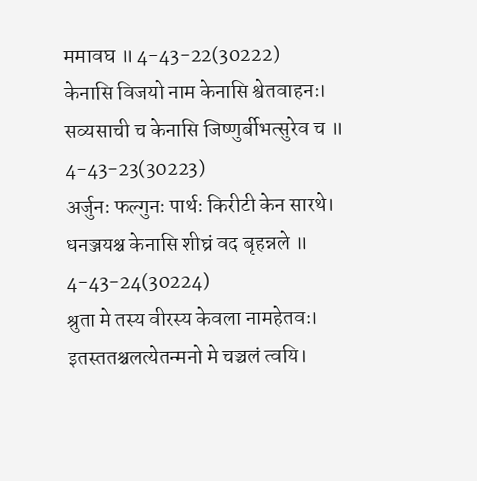ममावघ ॥ 4-43-22(30222)
केनासि विजयो नाम केनासि श्वेतवाहनः।
सव्यसाची च केनासि जिष्णुर्बीभत्सुरेव च ॥ 4-43-23(30223)
अर्जुनः फल्गुनः पार्थः किरीटी केन सारथे।
धनञ्जयश्च केनासि शीघ्रं वद बृहन्नले ॥ 4-43-24(30224)
श्रुता मे तस्य वीरस्य केवला नामहेतवः।
इतस्ततश्चलत्येतन्मनो मे चञ्चलं त्वयि।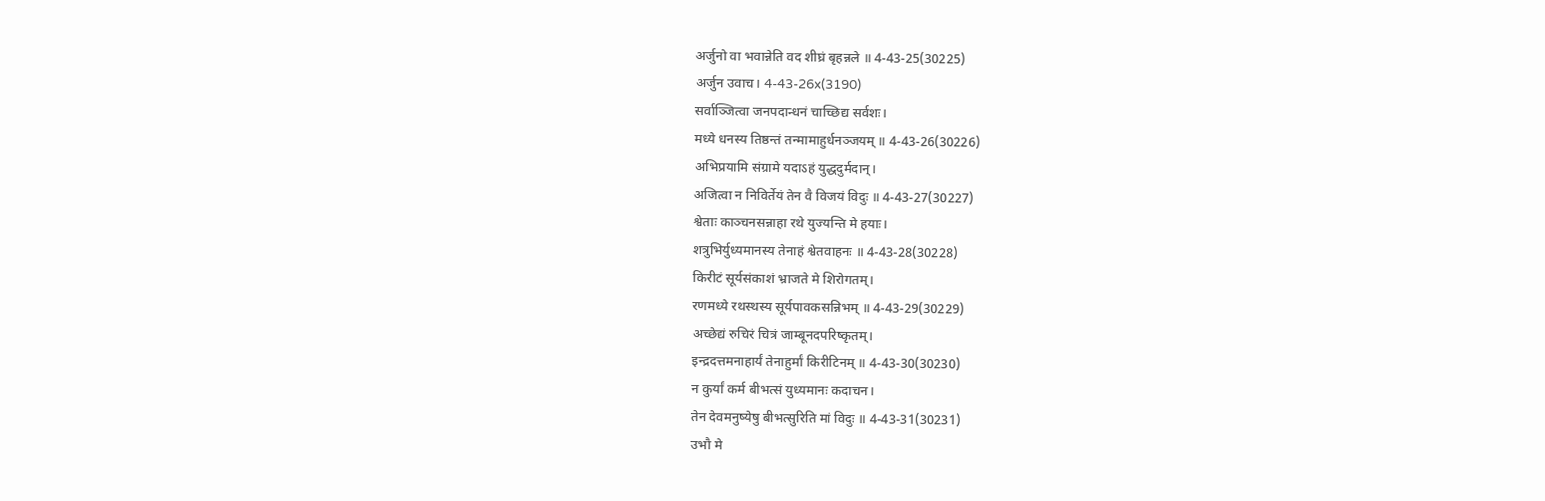अर्जुनो वा भवान्नेति वद शीघ्रं बृहन्नले ॥ 4-43-25(30225)
अर्जुन उवाच। 4-43-26x(3190)
सर्वाञ्जित्वा जनपदान्धनं चाच्छिद्य सर्वशः।
मध्ये धनस्य तिष्ठन्तं तन्मामाहुर्धनञ्जयम् ॥ 4-43-26(30226)
अभिप्रयामि संग्रामे यदाऽहं युद्धदुर्मदान्।
अजित्वा न निविर्तेयं तेन वै विजयं विदुः ॥ 4-43-27(30227)
श्वेताः काञ्चनसन्नाहा रथे युज्यन्ति मे हयाः।
शत्रुभिर्युध्यमानस्य तेनाहं श्वेतवाहनः ॥ 4-43-28(30228)
किरीटं सूर्यसंकाशं भ्राजते मे शिरोगतम्।
रणमध्ये रथस्थस्य सूर्यपावकसन्निभम् ॥ 4-43-29(30229)
अच्छेद्यं रुचिरं चित्रं जाम्बूनदपरिष्कृतम्।
इन्द्रदत्तमनाहार्यं तेनाहुर्मां किरीटिनम् ॥ 4-43-30(30230)
न कुर्यां कर्म बीभत्सं युध्यमानः कदाचन।
तेन देवमनुष्येषु बीभत्सुरिति मां विदुः ॥ 4-43-31(30231)
उभौ मे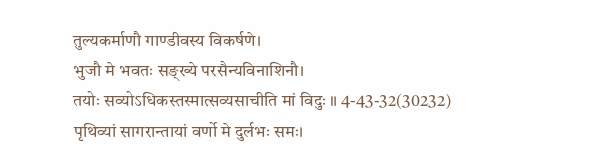तुल्यकर्माणौ गाण्डीवस्य विकर्षणे।
भुजौ मे भवतः सङ्ख्ये परसैन्यविनाशिनौ।
तयोः सव्योऽधिकस्तस्मात्सव्यसाचीति मां विदुः ॥ 4-43-32(30232)
पृथिव्यां सागरान्तायां वर्णो मे दुर्लभः समः।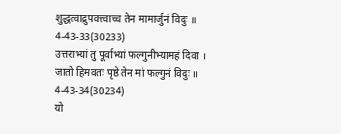शुद्धत्वाद्रुपवत्त्वाच्च तेन मामार्जुनं विदुः ॥ 4-43-33(30233)
उत्तराभ्यां तु पूर्वाभ्यां फल्गुनीभ्यामहं दिवा ।
जातो हिमवतः पृष्ठे तेन मां फल्गुनं विदुः ॥ 4-43-34(30234)
यो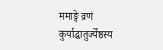ममाङ्गे व्रणं कुर्याद्धातुर्ज्येष्ठस्य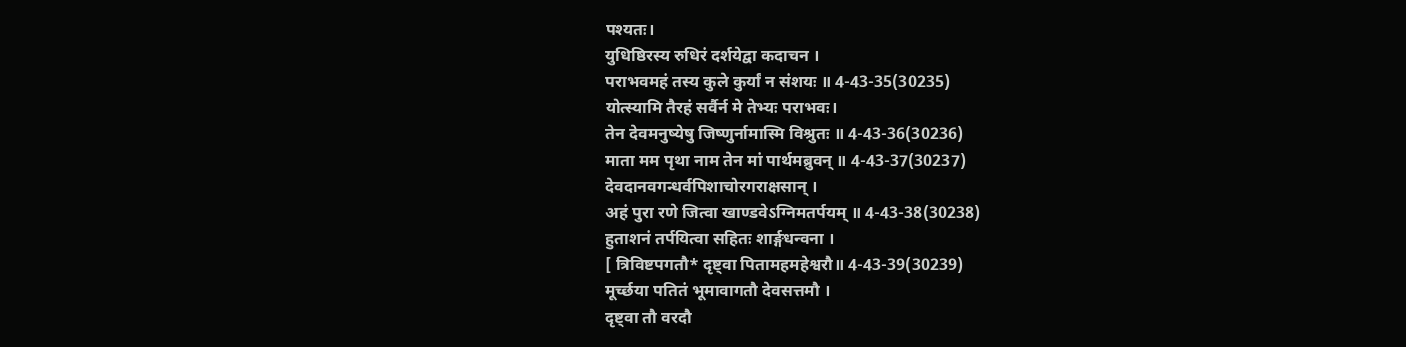पश्यतः।
युधिष्ठिरस्य रुधिरं दर्शयेद्वा कदाचन ।
पराभवमहं तस्य कुले कुर्यां न संशयः ॥ 4-43-35(30235)
योत्स्यामि तैरहं सर्वैर्न मे तेभ्यः पराभवः।
तेन देवमनुष्येषु जिष्णुर्नामास्मि विश्रुतः ॥ 4-43-36(30236)
माता मम पृथा नाम तेन मां पार्थमब्रुवन् ॥ 4-43-37(30237)
देवदानवगन्धर्वपिशाचोरगराक्षसान् ।
अहं पुरा रणे जित्वा खाण्डवेऽग्निमतर्पयम् ॥ 4-43-38(30238)
हुताशनं तर्पयित्वा सहितः शार्ङ्गधन्वना ।
[ त्रिविष्टपगतौ* दृष्ट्वा पितामहमहेश्वरौ॥ 4-43-39(30239)
मूर्च्छया पतितं भूमावागतौ देवसत्तमौ ।
दृष्ट्वा तौ वरदौ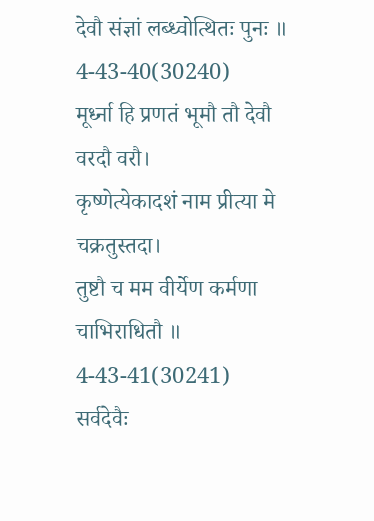देवौ संज्ञां लब्ध्वोत्थितः पुनः ॥ 4-43-40(30240)
मूर्ध्ना हि प्रणतं भूमौ तौ देवौ वरदौ वरौ।
कृष्णेत्येकादशं नाम प्रीत्या मे चक्रतुस्तदा।
तुष्टौ च मम वीर्येण कर्मणा चाभिराधितौ ॥ 4-43-41(30241)
सर्वदेवैः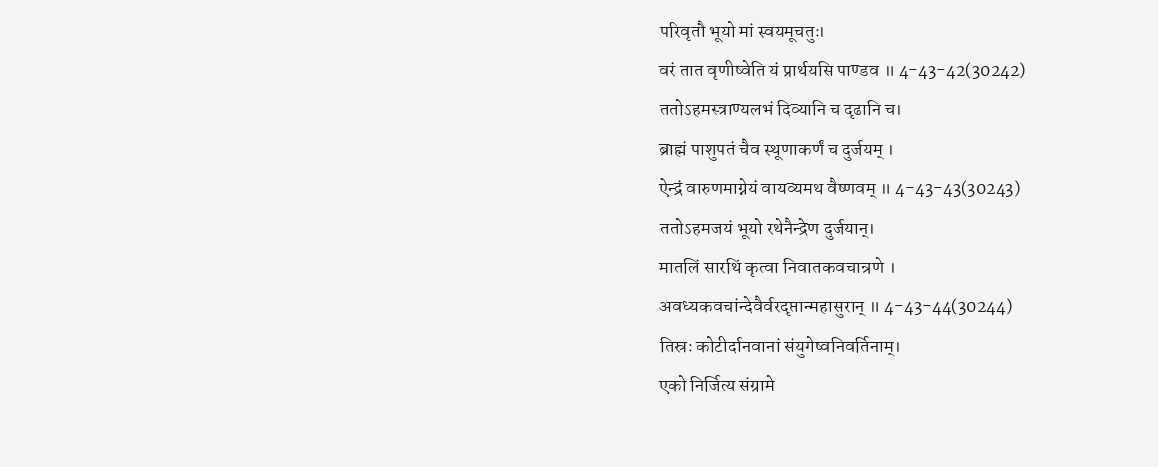परिवृतौ भूयो मां स्वयमूचतुः।
वरं तात वृणीष्वेति यं प्रार्थयसि पाण्डव ॥ 4-43-42(30242)
ततोऽहमस्त्राण्यलभं दिव्यानि च दृढानि च।
ब्राह्मं पाशुपतं चैव स्थूणाकर्णं च दुर्जयम् ।
ऐन्द्रं वारुणमाग्नेयं वायव्यमथ वैष्णवम् ॥ 4-43-43(30243)
ततोऽहमजयं भूयो रथेनैन्द्रेण दुर्जयान्।
मातलिं सारथिं कृत्वा निवातकवचान्रणे ।
अवध्यकवचांन्देवैर्वरदृप्तान्महासुरान् ॥ 4-43-44(30244)
तिस्रः कोटीर्दानवानां संयुगेष्वनिवर्तिनाम्।
एको निर्जित्य संग्रामे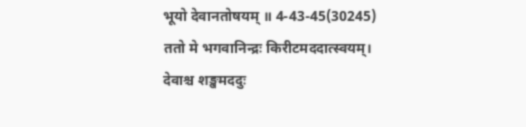भूयो देवानतोषयम् ॥ 4-43-45(30245)
ततो मे भगवानिन्द्रः किरीटमददात्स्वयम्।
देवाश्च शङ्खमददुः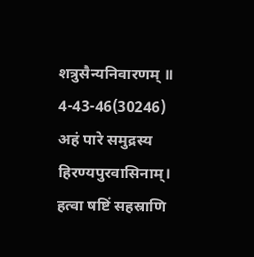शत्रुसैन्यनिवारणम् ॥ 4-43-46(30246)
अहं पारे समुद्रस्य हिरण्यपुरवासिनाम्।
हत्वा षष्टिं सहस्राणि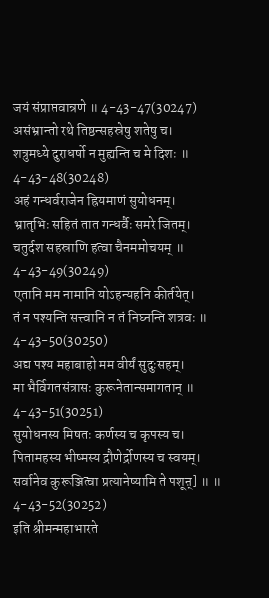जयं संप्राप्तवान्रणे ॥ 4-43-47(30247)
असंभ्रान्तो रथे तिष्ठन्सहस्रेषु शतेषु च।
शत्रुमध्ये दुराधर्षो न मुह्यन्ति च मे दिशः ॥ 4-43-48(30248)
अहं गन्धर्वराजेन ह्रियमाणं सुयोधनम्।
भ्रातृभिः सहितं तात गन्धर्वैः समरे जितम्।
चतुर्दश सहस्राणि हत्वा चैनममोचयम् ॥ 4-43-49(30249)
एतानि मम नामानि योऽहन्यहनि कीर्तयेत्।
तं न पश्यन्ति सत्त्वानि न तं निघ्नन्ति शत्रवः ॥ 4-43-50(30250)
अद्य पश्य महाबाहो मम वीर्यं सुदुःसहम्।
मा भैर्विगतसंत्रासः कुरूनेतान्समागतान् ॥ 4-43-51(30251)
सुयोधनस्य मिषतः कर्णस्य च कृपस्य च।
पितामहस्य भीष्मस्य द्रौणेर्द्रोणस्य च स्वयम्।
सर्वानेव कुरूञ्जित्वा प्रत्यानेष्यामि ते पशूऩ्] ॥ ॥ 4-43-52(30252)
इति श्रीमन्महाभारते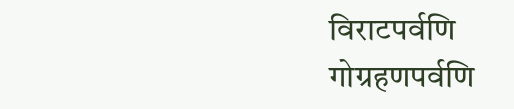विराटपर्वणि गोग्रहणपर्वणि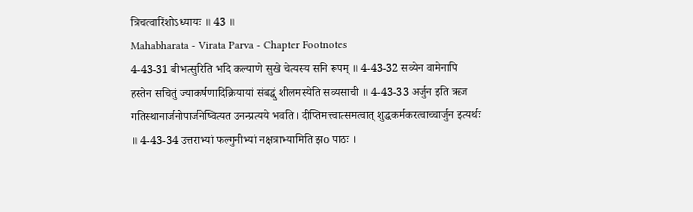त्रिचत्वारिंशोऽध्यायः ॥ 43 ॥
Mahabharata - Virata Parva - Chapter Footnotes
4-43-31 बीभत्सुरिति भदि कल्याणे सुखे चेत्यस्य सनि रूपम् ॥ 4-43-32 सव्येन वामेनापि हस्तेन सचितुं ज्याकर्षणादिक्रियायां संबद्धुं शीलमस्येति सव्यसाची ॥ 4-43-33 अर्जुन इति ऋज गतिस्थानार्जनोपार्जनेष्वित्यत उनन्प्रत्यये भवति। दीप्तिमत्त्वात्समत्वात् शुद्धकर्मकरत्वाच्चार्जुन इत्यर्थः ॥ 4-43-34 उत्तराभ्यां फल्गुनीभ्यां नक्षत्राभ्यामिति झo पाठः ।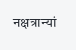नक्षत्रान्यां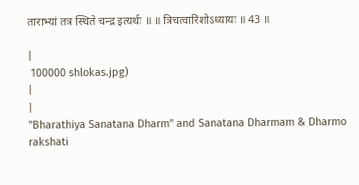ताराभ्यां तत्र स्थिते चन्द्र इत्यर्थः ॥ ॥ त्रिचत्वारिंशोऽध्यायः ॥ 43 ॥

|
 100000 shlokas.jpg)
|
|
"Bharathiya Sanatana Dharm" and Sanatana Dharmam & Dharmo rakshati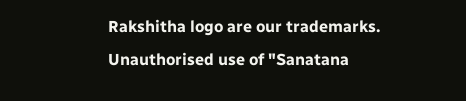Rakshitha logo are our trademarks. Unauthorised use of "Sanatana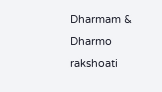Dharmam & Dharmo rakshoati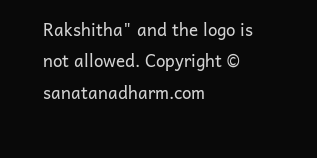Rakshitha" and the logo is not allowed. Copyright © sanatanadharm.com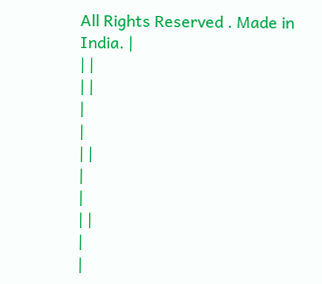All Rights Reserved . Made in India. |
| |
| |
|
|
| |
|
|
| |
|
|